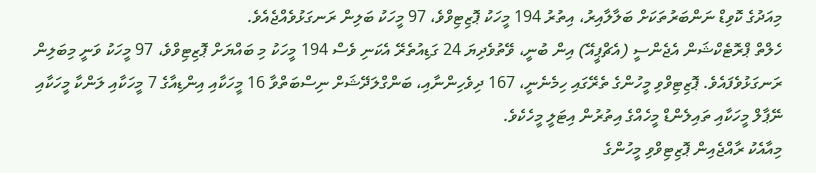މިއަދުގެ ކޮވިޑް ނަންބަރުތަކަށް ބަލާލާއިރު، އިތުރު 194 މީހަކު ޕޮޒިޓިވްވެ، 97 މީހަކު ބަލިން ރަނގަޅުވެއްޖެއެވެ.
ހެލްތް ޕްރޮޓެކްޝަން އެޖެންސީ (އެޗްޕީއޭ) އިން ބުނީ، ވޭތުވެދިޔަ 24 ގަޑިއުތެރޭ އެކަނި ވެސް 194 މީހަކު މި ބައްޔަށް ޕޮޒިޓިވްވެ، 97 މީހަކު ވަނީ މިބަލިން ރަނގަޅުވެފައެވެ. ޕޮޒިޓިވްވި މީހުންގެ ތެރޭގައި ހިމެނެނީ، 167 ދިވެހިންނާއި، ބަންގްލަދޭޝަށް ނިސްބަތްވާ 16 މީހަކާއި އިންޑިއާގެ 7 މީހަކާއި ލަންކާ މީހަކާއި ނޭޕާލް މީހަކާއި ތައިލެންޑް މީހެއްގެ އިތުރުން އިޓަލީ މީހެކެވެ.
މިއާއެކު ރާއްޖެއިން ޕޮޒިޓިވްވި މީހުންގެ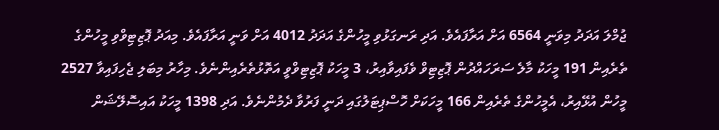ޖުމްލަ އަދަދު މިވަނީ 6564 އަށް އަރާފައެވެ. އަދި ރަނގަޅުވި މީހުންގެ އަދަދު 4012 އަށް ވަނީ އަރާފައެވެ. މިއަދު ޕޮޒިޓިވްވި މީހުންގެ ތެރެއިން 191 މީހަކު މާލެ ސަރަހައްދުން ޕޮޒިޓިވް ވެފައިވާއިރު، 3 މީހަކު ޕޮޒިޓިވްވީ އަތޮޅުތެރެއިންނެވެ. މިހާރު މިބަލި ޖެހިފައިވާ 2527 މީހުން އުޅޭއިރު، އެމީހުންގެ ތެރެއިން 166 މީހަކަށް ހޮސްޕިޓަލުގައި ދަނީ ފަރުވާ ދެމުންނެވެ. އަދި 1398 މީހަކު އައިސޮލޭޝަން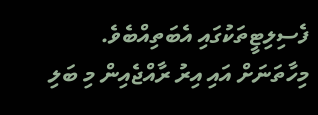ފެސިލިޓީތަކުގައި އެބަތިއްބެވެ.
މިހާތަނަށް އައި އިރު ރާއްޖެއިން މި ބަލި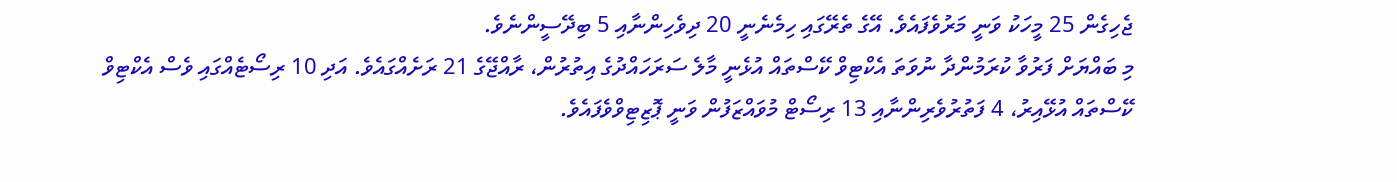ޖެހިގެން 25 މީހަކު ވަނީ މަރުވެފައެވެ. އޭގެ ތެރޭގައި ހިމެނެނީ 20 ދިވެހިންނާއި 5 ބިދޭސީންނެވެ.
މި ބައްޔަށް ފަރުވާ ކުރަމުންދާ ނުވަތަ އެކްޓިވް ކޭސްތައް އުޅެނީ މާލެ ސަރަހައްދުގެ އިތުރުން، ރާއްޖޭގެ 21 ރަށެއްގައެވެ. އަދި 10 ރިސޯޓެއްގައި ވެސް އެކްޓިވް ކޭސްތައް އުޅޭއިރު، 4 ފަތުރުވެރިންނާއި 13 ރިސޯޓް މުވައްޒަފުން ވަނީ ޕޮޒިޓިވްވެފައެވެ.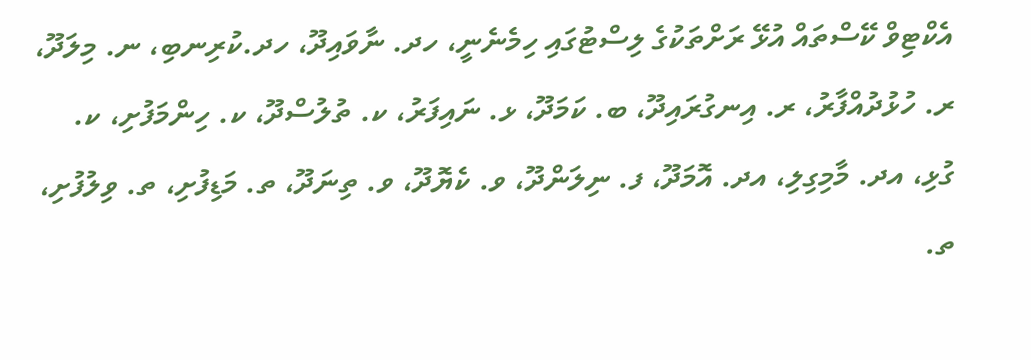އެކްޓިވް ކޭސްތައް އުޅޭ ރަށްތަކުގެ ލިސްޓުގައި ހިމެނެނީ، ހދ. ނާވައިދޫ، ހދ.ކުރިނބި، ނ. މިލަދޫ، ރ. ހުޅުދުއްފާރު، ރ. އިނގުރައިދޫ، ބ. ކަމަދޫ، ޅ. ނައިފަރު، ކ. ތުލުސްދޫ، ކ. ހިންމަފުށި، ކ. ގުޅި، އދ. މާމިގިލި، އދ. އޮމަދޫ، ފ. ނިލަންދޫ، ވ. ކެޔޮދޫ، ވ. ތިނަދޫ، ތ. މަޑިފުށި، ތ. ވިލުފުށި، ތ.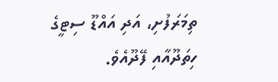ތިމަރަފުށި، އަދި އައްޑޫ ސިޓީގެ ހިތަދޫއާއި ފޭދޫއެވެ.